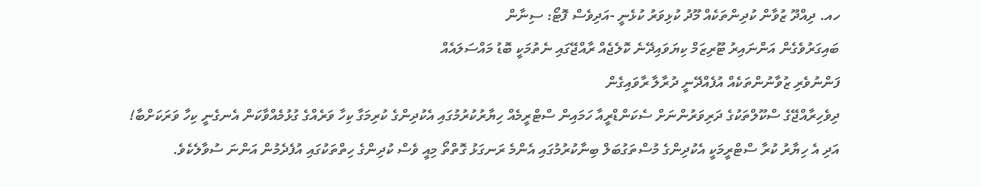ހއ. ދިއްދޫ ޒުވާން ކުދިންތަކެއް މޫދު ކުޅިވަރު ކުޅެނީ -އަދިވެސް ފޮޓޯ: ސިނާން
ބައިގަރުވެގެން އަންނައިރު ޓޫރިޒަމް ކިޔަވައިދޭނެ ކޮލެޖެއް ރާއްޖޭގައި ނެތުމަކީ ބޮޑު މައްސަލައެއް
ފަންނުވެރި ޒުވާނުންތަކެއް އުފެއްދޭނީ ދުރާލާ ރާވައިގެން
ދިވެހިރާއްޖޭގެ ސްކޫލްތަކުގެ ދަރިވަރުންނަށް ސެކަންޑްރީއާ ހަމައިން ސްޓްރީމެއް ހިޔާރުކުރުމުގައި އެކުދިންގެ ކުރިމަގާ ކިހާ ވަރެއްގެ ގުޅުމެއްވާކަން އެނގެނީ ކިހާ ވަރަކަށްބާ! އަދި އެ ހިޔާރު ކުރާ ސްޓްރީމަކީ އެކުދިންގެ މުސްތަގުބަލް ބިނާކުރުމުގައި އެންމެ ރަނގަޅު ގޮތްތޯ މިއީ ވެސް ކުދިންގެ ހިތްތަކުގައި އުފެދެމުން އަންނަ ސުވާލެކެވެ.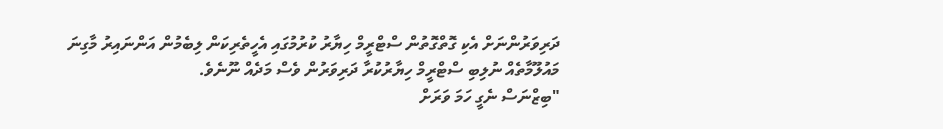ދަރިވަރުންނަށް އެކި ގޮތްގޮތުން ސްޓްރީމް ހިޔާރު ކުރުމުގައި އެހީތެރިކަން ލިބެމުން އަންނައިރު މާގިނަ މައުލޫމާތެއް ނުލިބި ސްޓްރީމް ހިޔާރުކުރާ ދަރިވަރުން ވެސް މަދެއް ނޫނެވެ.
"ބިޒްނަސް ނެގީ ހަމަ ވަރަށް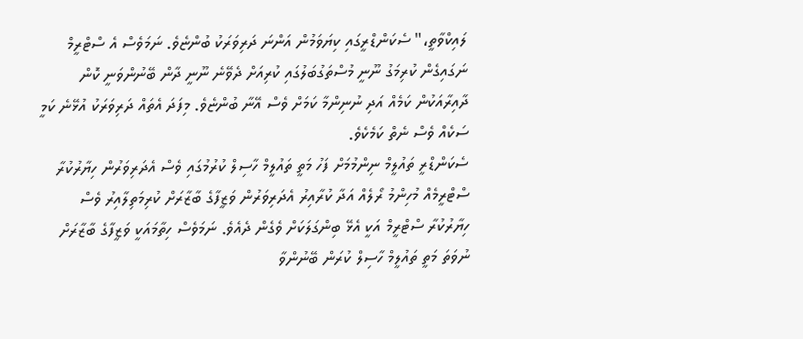ލައިކްވާތީ،" ސެކަންޑްރީގައި ކިޔަވަމުން އަންނަ ދަރިވަރަކު ބުންޏެވެ. ނަމަވެސް އެ ސްޓްރީމް ނަގައިގެން ކުރިމަގު ނޫނީ މުސްތަގުބަލުގައި ކުރިއަށް ދެވޭނެ ނޫނީ ދާން ބޭނުންވަނީ ކޮން ދާއިރާއަކުން ކަމެއް އަދި ނުނިންމާ ކަމަށް ވެސް އޭނާ ބުންޏެވެ. މިފަދަ އެތައް ދަރިވަރަކު އުޅޭނެ ކަމީ ސަކެއް ވެސް ނެތް ކަމެކެވެ.
ސެކަންޑްރީ ތައުލީމް ނިންމުމަށް ފަހު މަތީ ތައުލީމް ހާސިލް ކުރުމުގައި ވެސް އެދަރިވަރުން ހިޔާރުކުރާ ސްޓްރީމެއް މުހިންމު ރޯލެއް އަދާ ކުރާއިރު އެދަރިވަރުން ވަޒީފާގެ ބާޒާރަށް ކުރިމަތިލާއިރު ވެސް ހިޔާރުކުރާ ސްޓްރީމް އަކީ އެޅޭ ބިންގަލަކަށް ވެގެން ދެއެވެ. ނަމަވެސް ހިތާމައަކީ ވަޒީފާގެ ބާޒާރަށް ނުވަތަ މަތީ ތައުލީމް ހާސިލް ކުރަން ބޭނުންވާ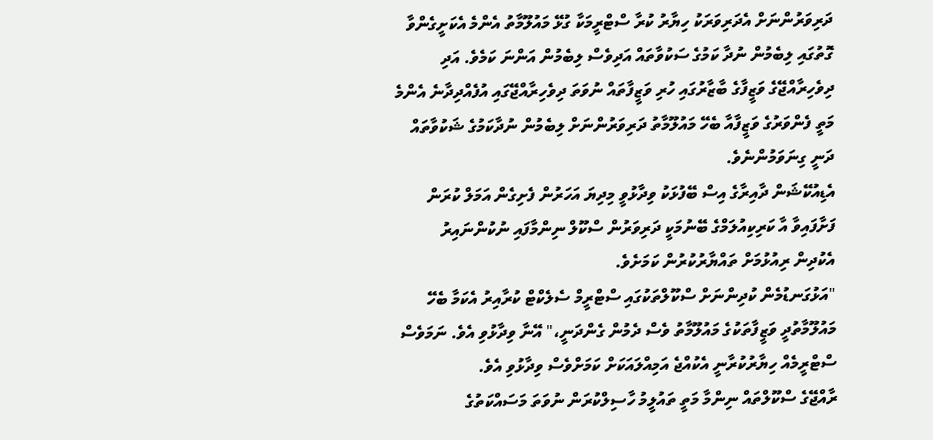ދަރިވަރުންނަށް އެދަރިވަރަކު ހިޔާރު ކުރާ ސްޓްރީމަކާ ގުޅޭ މައުލޫމާތު އެންމެ އެކަށީގެންވާ ގޮތުގައި ލިބެމުން ނުދާ ކަމުގެ ސަކުވާތައް އަދިވެސް ލިބެމުން އަންނަ ކަމެވެ. އަދި ދިވެހިރާއްޖޭގެ ވަޒީފާގެ ބާޒާރުގައި ހުރި ވަޒީފާތައް ނުވަތަ ދިވެހިރާއްޖޭގައި އުފެއްދިދާނެ އެންމެ މަތީ ފެންވަރުގެ ވަޒީފާއާ ބެހޭ މައުލޫމާތު ދަރިވަރުންނަށް ލިބެމުން ނުދާކަމުގެ ޝަކުވާތައް ދަނީ ގިނަވަމުންނެވެ.
އެޑިއުކޭޝަން ދާއިރާގެ އިސް ބޭފުޅަކު ވިދާޅުވީ މިދިޔަ އަހަރުން ފެށިގެން އަމަލް ކުރަން ފަށާފައިވާ އާ ކަރިކިއުލަމްގެ ބޭނުމަކީ ދަރިވަރުން ސްކޫލް ނިންމާފައި ނުކުންނައިރު އެކުދިން ރިއުޅުމަށް ތައްޔާރުކުރުން ކަމަށެވެ.
"އަޅުގަނޑުމެން ކުދިންނަށް ސްކޫލްތަކުގައި ސްޓްރީމް ސެލެކްޓް ކުރާއިރު އެކަމާ ބެހޭ މައުލޫމާތުދީ ވަޒީފާތަކުގެ މައުލޫމާތު ވެސް ދެމުން ގެންދަނީ،" އޭނާ ވިދާޅުވި އެވެ. ނަމަވެސް ސްޓްރީމެއް ހިޔާރުކުރާނީ އެކުއްޖެ އަމިއްލައަކަށް ކަމަށްވެސް ވިދާޅުވި އެވެ.
ރާއްޖޭގެ ސްކޫލްތައް ނިންމާ މަތީ ތައުލީމު ހާސިލްކުރަން ނުވަތަ މަސައްކަތުގެ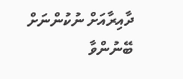ދާއިރާއަށް ނުކުންނަށް ބޭނުންވާ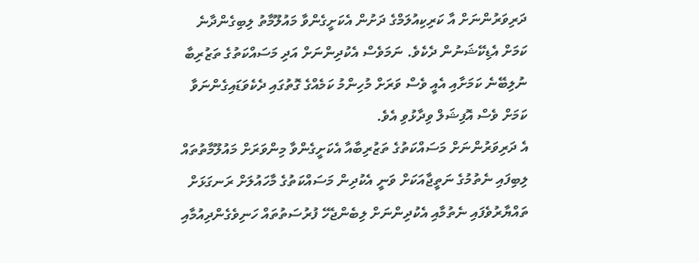ދަރިވަރުންނަށް އާ ކަރިކިއުލަމްގެ ދަށުން އެކަށީގެންވާ މައުލޫމާތު ލިބިގެންދާނެ ކަމަށް އެޑިކޭޝަނުން ދެކެވެ. ނަމަވެސް އެކުދިންނަށް އަދި މަސައްކަތުގެ ތަޒުރިބާ ނުލިބޭނެ ކަމަށާއި އެއީ ވެސް ވަރަށް މުހިންމު ކަމެއްގެ ގޮތުގައި ދެކެވަޑައިގެންނަވާ ކަމަށް ވެސް އޮފިޝަލް ވިދާޅުވި އެވެ.
އެ ދަރިވަރުންނަށް މަސައްކަތުގެ ތަޒުރިބާއާ އެކަށީގެންވާ މިންވަރަށް މައުލޫމާތުތައް ލިބިފައި ނެތުމުގެ ނަތީޖާއަކަށް ވަނީ އެކުދިން މަސައްކަތުގެ މާހައުލަށް ރަނގަޅަށް ތައްޔާރުވެފައި ނެތުމާއި އެކުދިންނަށް ލިބެންޖެހޭ ފުރުސަތުތައް ހަނިވެގެންދިއުމާއި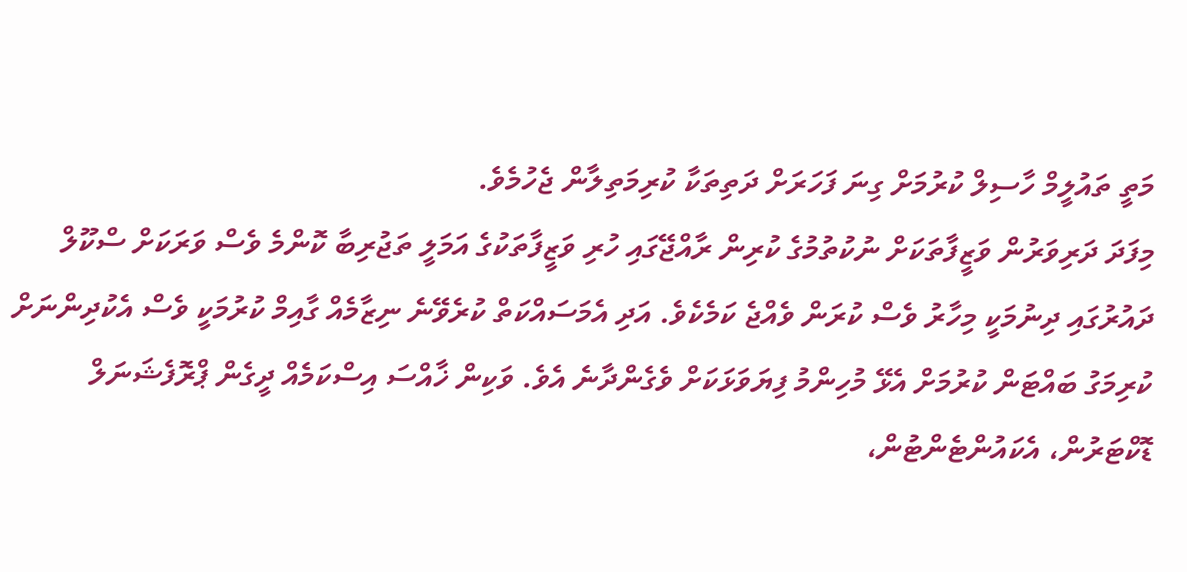މަތީ ތައުލީމް ހާސިލް ކުރުމަށް ގިނަ ފަހަރަށް ދަތިތަކާ ކުރިމަތިލާން ޖެހުމެވެ.
މިފަދަ ދަރިވަރުން ވަޒީފާތަކަށް ނުކުތުމުގެ ކުރިން ރާއްޖޭގައި ހުރި ވަޒީފާތަކުގެ އަމަލީ ތަޖުރިބާ ކޮންމެ ވެސް ވަރަކަށް ސްކޫލް ދައުރުގައި ދިނުމަކީ މިހާރު ވެސް ކުރަން ވެއްޖެ ކަމެކެވެ. އަދި އެމަސައްކަތް ކުރެވޭނެ ނިޒާމެއް ގާއިމް ކުރުމަކީ ވެސް އެކުދިންނަށް ކުރިމަގު ބައްޓަން ކުރުމަށް އެޅޭ މުހިންމު ފިޔަވަޅަކަށް ވެގެންދާނެ އެވެ. ވަކިން ޚާއްސަ އިސްކަމެއް ދީގެން ޕްރޮފެޝަނަލް ޑޮކްޓަރުން، އެކައުންޓެންޓުން،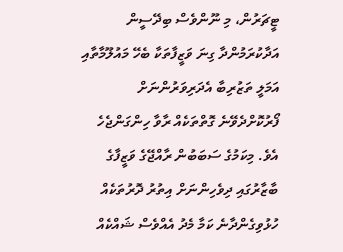ޓީޗަރުން، މި ނޫންވެސް ބިދޭސީން އަދާކުރަމުންދާ ގިނަ ވަޒީފާތަކާ ބެހޭ މައުލޫމާތާއި އަމަލީ ތަޒުރިބާ އެދަރިވަރުންނަށް ފޯރުކޮށްދެވޭނެ ގޮތްތަކެއް ރާވާ ހިންގަންޖެހެ އެވެ. މިކަމުގެ ސަބަބުން ރާއްޖޭގެ ވަޒީފާގެ ބާޒާރުގައި ދިވެހިންނަށް އިތުރު ދޮރުތަކެއް ހުޅުވިގެންދާނެ ކަމާ މެދު އެއްވެސް ޝައްކެއް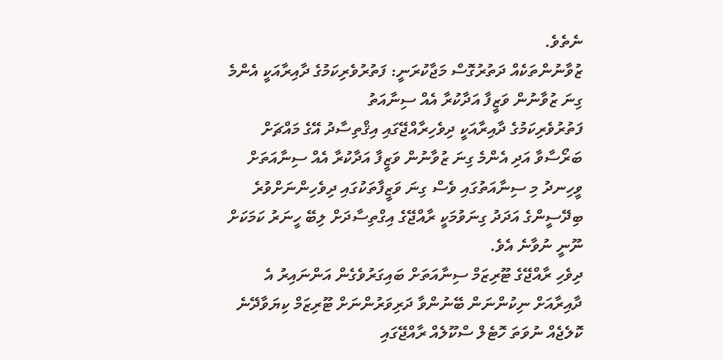ނެތެވެ.
ޒުވާނުންތަކެއް ދަތުރުގޮސް މަޖާކުރަނީ: ފަތުރުވެރިކަމުގެ ދާއިރާއަކީ އެންމެ ގިނަ ޒުވާނުން ވަޒީފާ އަދާކުރާ އެއް ސިނާއަތު
ފަތުރުވެރިކަމުގެ ދާއިރާއަކީ ދިވެހިރާއްޖޭގައި އިޤްތިސާދު އޭގެ މައްޗަށް ބަރޯސާވާ އަދި އެންމެ ގިނަ ޒުވާނުން ވަޒީފާ އަދާކުރާ އެއް ސިނާއަތަށް ވީހިނދު މި ސިނާއަތުގައި ވެސް ގިނަ ވަޒީފާތަކުގައި ދިވެހިންނަށްވުރެ ބިދޭސީންގެ އަދަދު ގިނަވުމަކީ ރާއްޖޭގެ އިގްތިސާދަށް ލިބޭ ހީނަރު ކަމަކަށް ނޫނީ ނުވާނެ އެވެ.
ދިވެހި ރާއްޖޭގެ ޓޫރިޒަމް ސިނާއަތަށް ބައިގަރުވެގެން އަންނައިރު އެ ދާއިރާއަށް ނިކުންނަން ބޭނުންވާ ދަރިވަރުންނަށް ޓޫރިޒަމް ކިޔަވާދޭނެ ކޮލެޖެއް ނުވަތަ ހޮޓެލް ސްކޫލެއް ރާއްޖޭގައި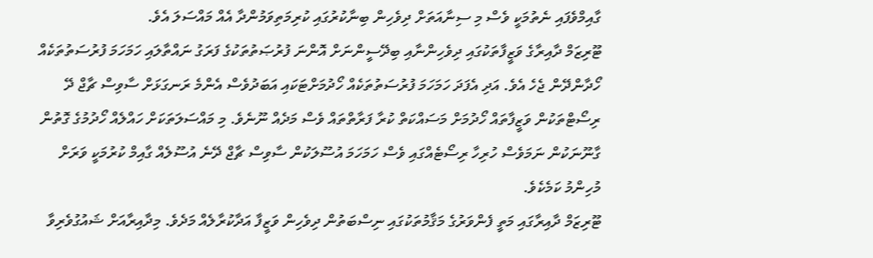ގާއިމްވެފައި ނެތުމަކީ ވެސް މި ސިނާއަތަށް ދިވެހިން ބިނާކުރުގައި ކުރިމަތިވަމުންދާ އެއް މައްސަލަ އެވެ.
ޓޫރިޒަމް ދާއިރާގެ ވަޒީފާތަކުގައި ދިވެހިންނާއި ބިދޭސީންނަށް އޮންނަ ފުރުޞަތުތަކުގެ ފަރަގު ނައްތާލައި ހަމަހަމަ ފުރުސަތުތަކެއް ހޯދާންދޭން ޖެހެ އެވެ. އަދި އެފަދަ ހަމަހަމަ ފުރުސަތުތަކެއް ހޯދުމަށްޓަކައި އަބަދުވެސް އެންމެ ރަނގަޅަށް ސާވިސް ޗާޖް ދޭ ރިސޯޓްތަކުން ވަޒީފާތައް ހޯދުމަށް މަސައްކަތް ކުރާ ފަރާތްތައް ވެސް މަދެއް ނޫނެވެ. މި މައްސަލަތަކަށް ހައްލެއް ހޯދުމުގެ ގޮތުން ގާނޫނަކުން ނަމަވެސް ހުރިހާ ރިސޯޓެއްގައި ވެސް ހަމަހަމަ އުސޫލަކުން ސާވިސް ޗާޖް ދޭނެ އުސޫލެއް ގާއިމް ކުރުމަކީ ވަރަށް މުހިންމު ކަމެކެވެ.
ޓޫރިޒަމް ދާއިރާގައި މަތީ ފެންވަރުގެ މަޤާމުތަކުގައި ނިސްބަތުން ދިވެހިން ވަޒީފާ އަދާކުރާލެއް މަދެވެ. މިދާއިރާއަށް ޝައުގުވެރިވާ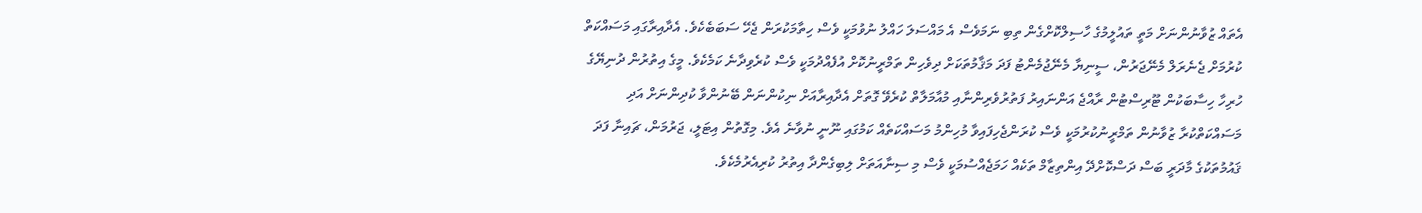އެތައް ޒުވާނުންނަށް މަތީ ތައުލީމުގެ ހާސިލްކޮށްގެން ތިބި ނަމަވެސް އެ މައްސަލަ ހައްލު ނުވުމަކީ ވެސް ހިތާމަކުރަން ޖެހޭ ސަބަބެކެވެ. އެދާއިރާގައި މަސައްކަތް ކުރުމަށް ޖެނެރަލް މެނޭޖަރުން، ސީނިޔާ މެނޭޖުމެންޓު ފަދަ މަޤާމުތަކަށް ދިވެހިން ތަމްރީނުކޮށް އުފެއްދުމަކީ ވެސް ކުރެވިދާނެ ކަމެކެވެ. މީގެ އިތުރުން ދުނިޔޭގެ ހުރިހާ ހިސާބަކުން ޓޫރިސްޓުން ރާއްޖެ އަންނައިރު ފަތުރުވެރިންނާއި މުއާމަލާތް ކުރެވޭ ގޮތަށް އެދާއިރާއަށް ނިކުންނަން ބޭނުންވާ ކުދިންނަށް އަދި މަސައްކަތްކުރާ ޒުވާނުން ތަމްރީނުކުރުމަކީ ވެސް ކުރަންޖެހިފައިވާ މުހިންމު މަސައްކަތެއް ކަމުގައި ނޫނީ ނުވާނެ އެވެ. މިގޮތުން އިޓަލީ، ޖަރުމަން، ޗައިނާ ފަދަ ޤައުމުތަކުގެ މާދަރީ ބަސް ދަސްކޮށްދޭ އިންތިޒާމް ތަކެއް ހަމަޖެއްސުމަކީ ވެސް މި ސިނާއަތަށް ލިބިގެންދާ އިތުރު ކުރިއެރުމެކެވެ.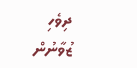ދިވެހި ޒުވާނުން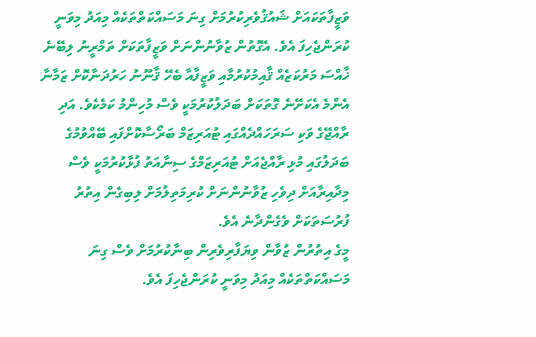ވަޒީފާތަކައަށް ޝައުޤުވެރިކުރުމަށް ގިނަ މަސައްކަތްތަކެއް މިއަދު މިވަނީ ކުރަންޖެހިފަ އެވެ. އެގޮތުން ޒުވާނުންނަށް ވަޒީފާތަކަށް ތަމްރީނު ލިބޭނެ ޚާއްސަ މަރުކަޒެއް ޤާއިމުކުރުމާއި ވަޒީފާއާ ބެހޭ ޤާނޫނު ހަރުދަނާކޮށް ޒަމާނާ އެންމެ އެކަށޭނެ ގޮތަކަށް ބަދަލުކުރުމަކީ ވެސް މުހިންމު ކަމެކެވެ. އަދި ރާއްޖޭގެ ވަކި ސަރަހައްދެއްގައި ޓުއަރިޒަމް ބަރޯސާކޮށްފައި ބޭއްވުމުގެ ބަދަލުގައި މުޅި ރާއްޖެއަށް ޓުއަރިޒަމްގެ ސިނާއަތު ފުޅާކުރުމަކީ ވެސް މިދާއިރާއަށް ދިވެހި ޒުވާނުންނަށް ކުރިމަތިލުމަށް ލިބިގެން އިތުރު ފުރުސަތަކަށް ވެގެންދާނެ އެވެ.
މީގެ އިތުރުން ޒުވާން ވިޔަފާރިވެރިން ބިނާކުރުމަށް ވެސް ގިނަ މަސައްކަތްތަކެއް މިއަދު މިވަނީ ކުރަންޖެހިފަ އެވެ.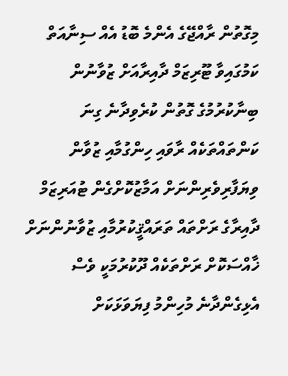މިގޮތުން ރާއްޖޭގެ އެންމެ ބޮޑު އެއް ސިނާއަތް ކަމުގައިވާ ޓޫރިޒަމް ދާއިރާއަށް ޒުވާނުން ބިނާކުރުމުގެ ގޮތުން ކުރެވިދާނެ ގިނަ ކަންތައްތަކެއް ރާވައި ހިންގުމާއި ޒުވާން ވިޔަފާރިވެރިންނަށް އަމާޒުކޮށްގެން ޓުއަރިޒަމް ދާއިރާގެ ރަށްތައް ތަރައްޤީކުރުމާއި ޒުވާނުންނަށް ޚާއްސަކޮށް ރަށްތަކެއް ދޫކުރުމަކީ ވެސް އެޅިގެންދާނެ މުހިންމު ފިޔަވަޅަކަށް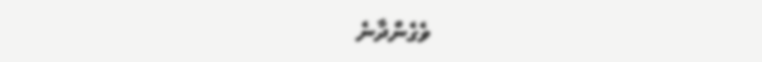ވެގެންދާނެ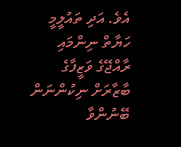އެވެ. އަދި ތައުލީމީ ހަޔާތް ނިންމައި ރާއްޖޭގެ ވަޒީފާގެ ބާޒާރަށް ނިކުންނަން ބޭނުންވާ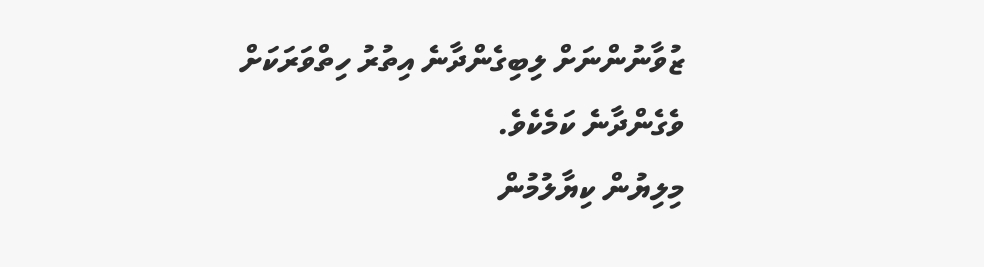ޒުވާނުންނަށް ލިބިގެންދާނެ އިތުރު ހިތްވަރަކަށް ވެގެންދާނެ ކަމެކެވެ.
މިލިޔުން ކިޔާލުމުން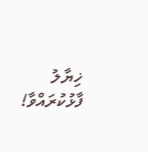ޚިޔާލު ފާޅުކުރައްވާ!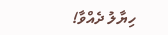ހިޔާލު ދެއްވާ!